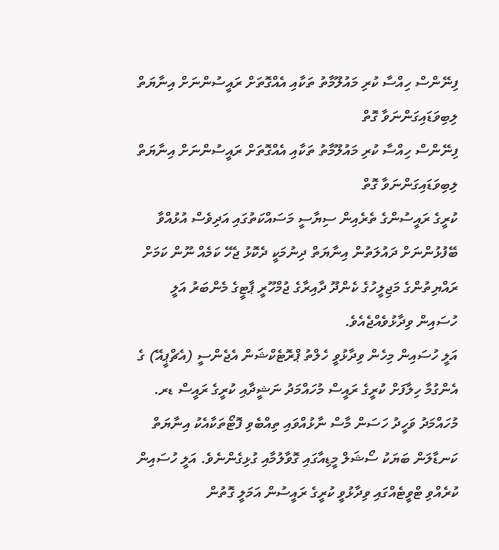ފިނޭންސް ހިއްސާ ކުރި މައުލޫމާތު ތަކާއި އެއްގޮތަށް ރައީސުންނަށް އިނާޔަތް ލިބިވަޑައިގަންނަވާ ގޮތް
ފިނޭންސް ހިއްސާ ކުރި މައުލޫމާތު ތަކާއި އެއްގޮތަށް ރައީސުންނަށް އިނާޔަތް ލިބިވަޑައިގަންނަވާ ގޮތް
ކުރީގެ ރައީސުންގެ ތެރެއިން ސިޔާސީ މަސައްކަތުގައި އަދިވެސް އުޅުއްވާ ބޭފުޅުންނަށް ދައުލަތުން އިނާޔަތް ދިނުމަކީ ދެކޮޅު ޖެހޭ ކަމެއް ނޫން ކަމަށް ރައްޔިތުންގެ މަޖިލީހުގެ ކެންދޫ ދާއިރާގެ ޖުމްހޫރީ ޕާޓީގެ މެންބަރު އަލީ ހުސައިން ވިދާޅުވެއްޖެއެވެ.
އަލީ ހުސައިން މިހެން ވިދާޅުވީ ހެލްތު ޕްރޮޓެކްޝަން އެޖެންސީ (އެޗްޕީއޭ) ގެ އެންގުމާ ހިލާފަށް ކުރީގެ ރައީސް މުހައްމަދު ނަޝީދާއި ކުރީގެ ރައީސް ޑރ. މުހައްމަދު ވަހީދު ހަސަން މާސް ނާޅުއްވައި ތިއްބެވި ފޮޓޯތަކާއެކު އިނާޔަތް ކަނޑާލަން ބަޔަކު ސޯޝަލް މީޑިއާގައި ގޮވާލުމާއި ގުޅިގެންނެވެ. އަލީ ހުސައިން ކުރެއްވި ޓްވީޓެއްގައި ވިދާޅުވީ ކުރީގެ ރައީސުން އަމަލީ ގޮތުން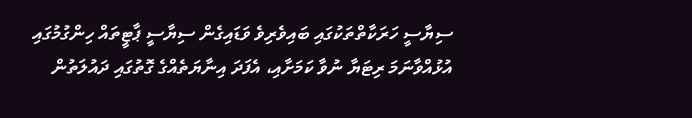ސިޔާސީ ހަރަކާތްތަކުގައި ބައިވެރިވެ ވަޑައިގެން ސިޔާސީ ޕާޓީތައް ހިންގުމުގައި އުޅުއްވާނަމަ ރިޓަޔާ ނުވާ ކަމަށާއި، އެފަދަ އިނާޔަތެއްގެ ގޮތުގައި ދައުލަތުން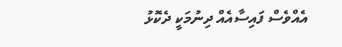އެއްވެސް ފައިސާއެއް ދިނުމަކީ ދެކޮޅު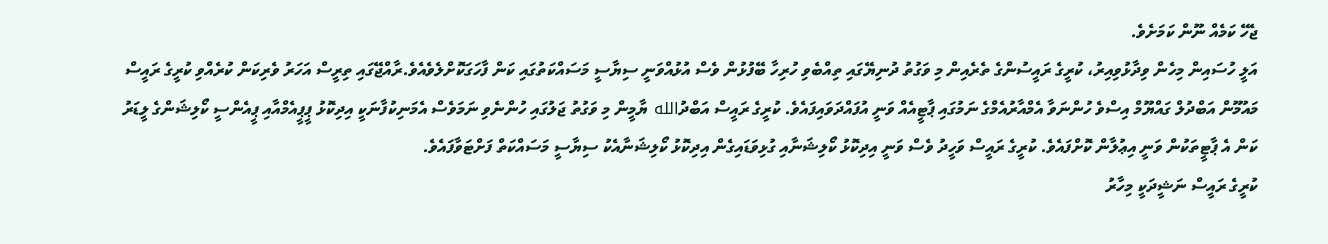ޖެހޭ ކަމެއް ނޫން ކަމަށެވެ.
އަލީ ހުސައިން މިހެން ވިދާޅުވިއިރު، ކުރީގެ ރައީސުންގެ ތެރެއިން މި ވަގުތު ދުނިޔޭގައި ތިއްބެވި ހުރިހާ ބޭފުޅުން ވެސް އުޅުއްވަނީ ސިޔާސީ މަސައްކަތުގައި ކަން ފާހަގަކޮށްލެވެއެވެ.ރާއްޖޭގައި ތިރީސް އަހަރު ވެރިކަން ކުރެއްވި ކުރީގެ ރައީސް މައުމޫން އަބްދުލް ގައްޔޫމް އިސްވެ ހުންނަވާ އެމްއާރުއެމްގެ ނަމުގައި ޕާޓީއެއް ވަނީ އުފައްދަވައިފައެވެ. ކުރީގެ ރައީސް އަބްދުالله ޔާމީން މި ވަގުތު ޖަލުގައި ހުންނެވި ނަމަވެސް އެމަނިކުފާނަކީ އިދިކޮޅު ޕީޕީއެމްއާއި ޕީއެންސީ ކޯލިޝަންގެ ލީޑަރު ކަން އެ ޕާޓީތަކުން ވަނީ އިޢުލާން ކޮށްފައެވެ. ކުރީގެ ރައީސް ވަހީދު ވެސް ވަނީ އިދިކޮޅު ކޯލިޝަނާއި ގުޅިވަޑައިގެން އިދިކޮޅު ކޯލިޝަނާއެކު ސިޔާސީ މަސައްކަތް ފަށްޓަވާފައެވެ.
ކުރީގެ ރައީސް ނަޝީދަކީ މިހާރު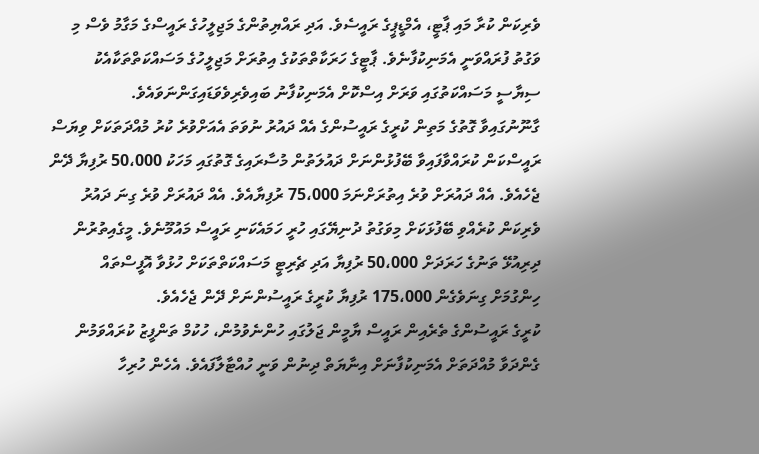ވެރިކަން ކުރާ މައި ޕާޓީ، އެމްޑީޕީގެ ރައީސެވެ. އަދި ރައްޔިތުންގެ މަޖިލީހުގެ ރައީސްގެ މަގާމު ވެސް މި ވަގުތު ފުރައްވަނީ އެމަނިކުފާނެވެ. ޕާޓީގެ ހަރަކާތްތަކުގެ އިތުރަށް މަޖިލީހުގެ މަސައްކަތްތަކާއެކު ސިޔާސީ މަސައްކަތުގައި ވަރަށް އިސްކޮށް އެމަނިކުފާނު ބައިވެރިވެވަޑައިގަންނަވައެވެ.
ގާނޫނުގައިވާ ގޮތުގެ މަތިން ކުރީގެ ރައީސުންގެ އެއް ދައުރު ނުވަތަ އެއަށްވުރެ ކުރު މުއްދަތަކަށް ވިޔަސް ރައީސްކަން ކުރައްވާފައިވާ ބޭފުޅުންނަށް ދައުލަތުން މުސާރައިގެ ގޮތުގައި މަހަކު 50،000 ރުފިޔާ ދޭން ޖެހެއެވެ. އެއް ދައުރަށް ވުރެ އިތުރަށްނަމަ 75،000 ރުފިޔާއެވެ. އެއް ދައުރަށް ވުރެ ގިނަ ދައުރު ވެރިކަން ކުރެއްވި ބޭފުޅަކަށް މިވަގުތު ދުނިޔޭގައި ހުރީ ހަމައެކަނި ރައީސް މައުމޫނެވެ. މީގެއިތުރުން ދިރިއުޅޭ ތަނުގެ ހަރަދަށް 50،000 ރުފިޔާ އަދި ޗެރިޓީ މަސައްކަތްތަކަށް ހުޅުވާ އޮފީސްތައް ހިންގުމަށް ގިނަވެގެން 175،000 ރުފިޔާ ކުރީގެ ރައީސުންނަށް ދޭން ޖެހެއެވެ.
ކުރީގެ ރައީސުންގެ ތެރެއިން ރައީސް ޔާމީން ޖަލުގައި ހުންނެވުމުން، ހުކުމް ތަންފީޒު ކުރައްވަމުން ގެންދަވާ މުއްދަތަށް އެމަނިކުފާނަށް އިނާޔަތް ދިނުން ވަނީ ހުއްޓާލާފައެވެ. އެހެން ހުރިހާ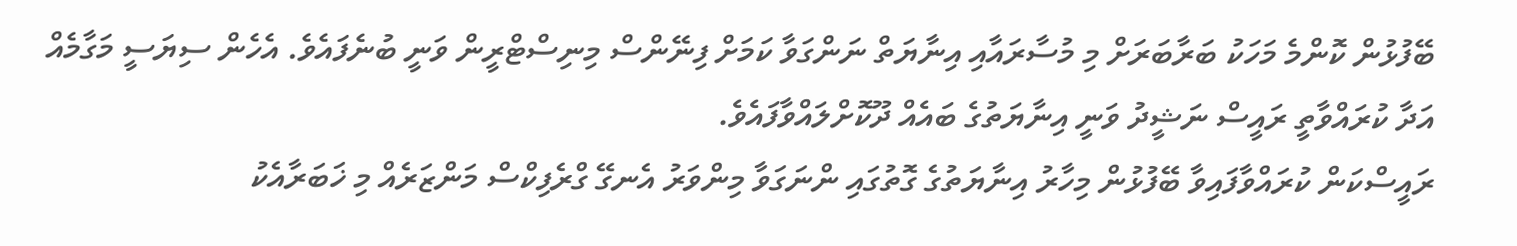ބޭފުޅުން ކޮންމެ މަހަކު ބަރާބަރަށް މި މުސާރައާއި އިނާޔަތް ނަންގަވާ ކަމަށް ފިނޭންސް މިނިސްޓްރީން ވަނީ ބުނެފައެވެ. އެހެން ސިޔަސީ މަގާމެއް އަދާ ކުރައްވާތީ ރައީސް ނަޝީދު ވަނީ އިނާޔަތުގެ ބައެއް ދޫކޮށްލައްވާފައެވެ.
ރައީސްކަން ކުރައްވާފައިވާ ބޭފުޅުން މިހާރު އިނާޔަތުގެ ގޮތުގައި ންނަގަވާ މިންވަރު އެނގޭ ގްރެފިކްސް މަންޒަރެއް މި ޚަބަރާއެކު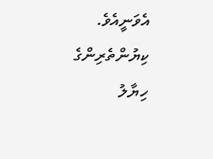އެވަނީއެވެ.
ކިޔުންތެރިންގެ ހިޔާލު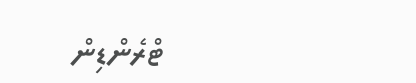ޓްރެންޑިން